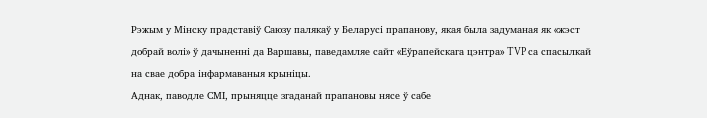Рэжым у Мінску прадставіў Саюзу палякаў у Беларусі прапанову, якая была задуманая як «жэст добрай волі» ў дачыненні да Варшавы, паведамляе сайт «Еўрапейскага цэнтра» TVP са спасылкай на свае добра інфармаваныя крыніцы.
Аднак, паводле СМІ, прыняцце згаданай прапановы нясе ў сабе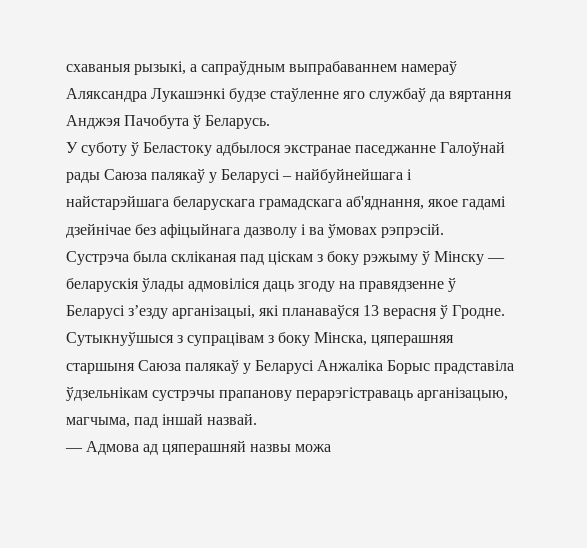схаваныя рызыкі, а сапраўдным выпрабаваннем намераў Аляксандра Лукашэнкі будзе стаўленне яго службаў да вяртання Анджэя Пачобута ў Беларусь.
У суботу ў Беластоку адбылося экстранае паседжанне Галоўнай рады Саюза палякаў у Беларусі – найбуйнейшага і найстарэйшага беларускага грамадскага аб'яднання, якое гадамі дзейнічае без афіцыйнага дазволу і ва ўмовах рэпрэсій.
Сустрэча была скліканая пад ціскам з боку рэжыму ў Мінску — беларускія ўлады адмовіліся даць згоду на правядзенне ў Беларусі зʼезду арганізацыі, які планаваўся 13 верасня ў Гродне.
Сутыкнуўшыся з супрацівам з боку Мінска, цяперашняя старшыня Саюза палякаў у Беларусі Анжаліка Борыс прадставіла ўдзельнікам сустрэчы прапанову перарэгістраваць арганізацыю, магчыма, пад іншай назвай.
— Адмова ад цяперашняй назвы можа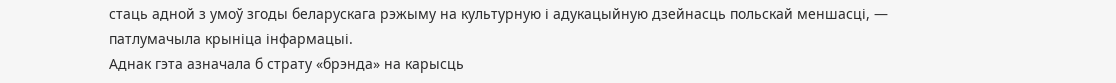стаць адной з умоў згоды беларускага рэжыму на культурную і адукацыйную дзейнасць польскай меншасці, — патлумачыла крыніца інфармацыі.
Аднак гэта азначала б страту «брэнда» на карысць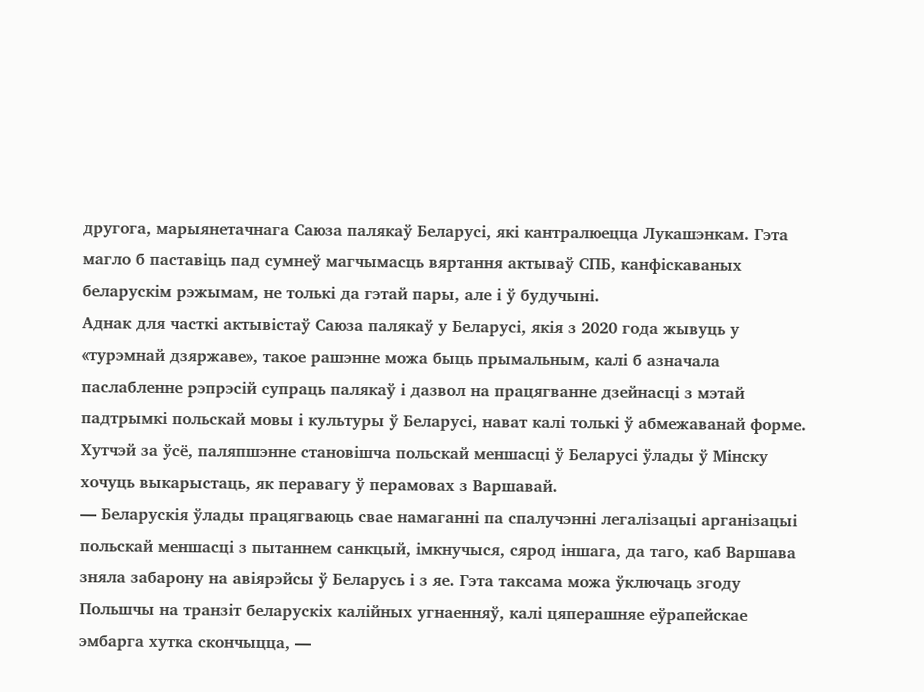другога, марыянетачнага Саюза палякаў Беларусі, які кантралюецца Лукашэнкам. Гэта магло б паставіць пад сумнеў магчымасць вяртання актываў СПБ, канфіскаваных беларускім рэжымам, не толькі да гэтай пары, але і ў будучыні.
Аднак для часткі актывістаў Саюза палякаў у Беларусі, якія з 2020 года жывуць у «турэмнай дзяржаве», такое рашэнне можа быць прымальным, калі б азначала паслабленне рэпрэсій супраць палякаў і дазвол на працягванне дзейнасці з мэтай падтрымкі польскай мовы і культуры ў Беларусі, нават калі толькі ў абмежаванай форме.
Хутчэй за ўсё, паляпшэнне становішча польскай меншасці ў Беларусі ўлады ў Мінску хочуць выкарыстаць, як перавагу ў перамовах з Варшавай.
— Беларускія ўлады працягваюць свае намаганні па спалучэнні легалізацыі арганізацыі польскай меншасці з пытаннем санкцый, імкнучыся, сярод іншага, да таго, каб Варшава зняла забарону на авіярэйсы ў Беларусь і з яе. Гэта таксама можа ўключаць згоду Польшчы на транзіт беларускіх калійных угнаенняў, калі цяперашняе еўрапейскае эмбарга хутка скончыцца, —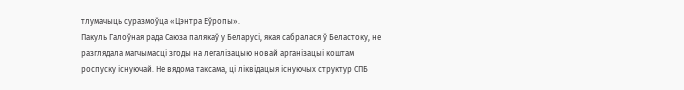тлумачыць суразмоўца «Цэнтра Еўропы».
Пакуль Галоўная рада Саюза палякаў у Беларусі, якая сабралася ў Беластоку, не разглядала магчымасці згоды на легалізацыю новай арганізацыі коштам роспуску існуючай. Не вядома таксама, ці ліквідацыя існуючых структур СПБ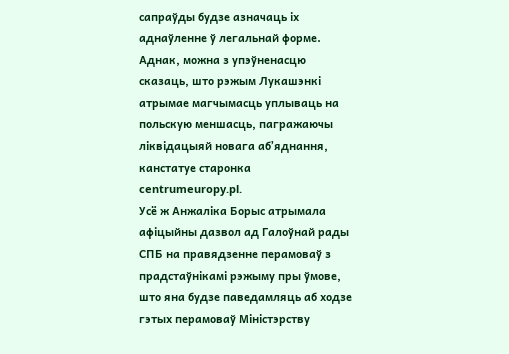сапраўды будзе азначаць іх аднаўленне ў легальнай форме. Аднак, можна з упэўненасцю сказаць, што рэжым Лукашэнкі атрымае магчымасць уплываць на польскую меншасць, пагражаючы ліквідацыяй новага абʼяднання, канстатуе старонка centrumeuropy.pl.
Усё ж Анжаліка Борыс атрымала афіцыйны дазвол ад Галоўнай рады СПБ на правядзенне перамоваў з прадстаўнікамі рэжыму пры ўмове, што яна будзе паведамляць аб ходзе гэтых перамоваў Міністэрству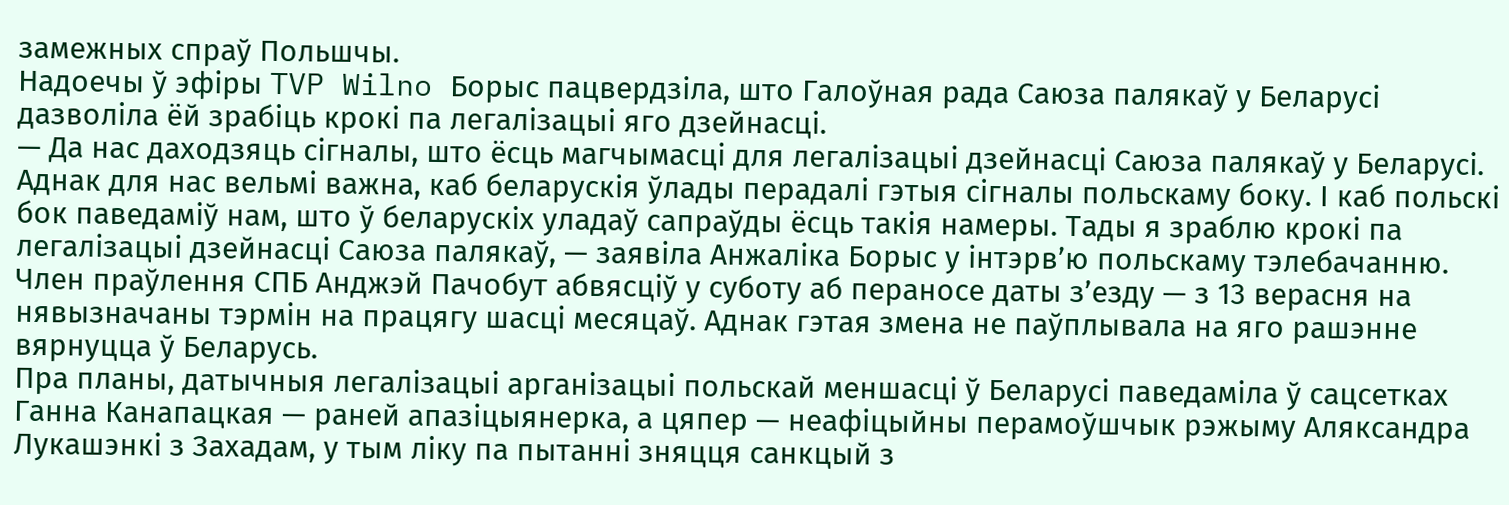замежных спраў Польшчы.
Надоечы ў эфіры TVP Wilno Борыс пацвердзіла, што Галоўная рада Саюза палякаў у Беларусі дазволіла ёй зрабіць крокі па легалізацыі яго дзейнасці.
— Да нас даходзяць сігналы, што ёсць магчымасці для легалізацыі дзейнасці Саюза палякаў у Беларусі. Аднак для нас вельмі важна, каб беларускія ўлады перадалі гэтыя сігналы польскаму боку. І каб польскі бок паведаміў нам, што ў беларускіх уладаў сапраўды ёсць такія намеры. Тады я зраблю крокі па легалізацыі дзейнасці Саюза палякаў, — заявіла Анжаліка Борыс у інтэрвʼю польскаму тэлебачанню.
Член праўлення СПБ Анджэй Пачобут абвясціў у суботу аб пераносе даты з’езду — з 13 верасня на нявызначаны тэрмін на працягу шасці месяцаў. Аднак гэтая змена не паўплывала на яго рашэнне вярнуцца ў Беларусь.
Пра планы, датычныя легалізацыі арганізацыі польскай меншасці ў Беларусі паведаміла ў сацсетках Ганна Канапацкая — раней апазіцыянерка, а цяпер — неафіцыйны перамоўшчык рэжыму Аляксандра Лукашэнкі з Захадам, у тым ліку па пытанні зняцця санкцый з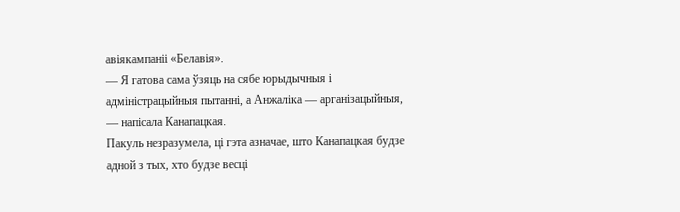авіякампаніі «Белавія».
— Я гатова сама ўзяць на сябе юрыдычныя і адміністрацыйныя пытанні, а Анжаліка — арганізацыйныя, — напісала Канапацкая.
Пакуль незразумела, ці гэта азначае, што Канапацкая будзе адной з тых, хто будзе весці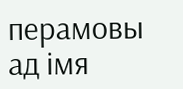перамовы ад імя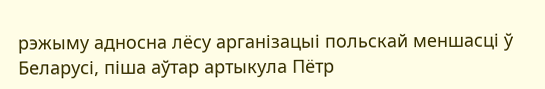рэжыму адносна лёсу арганізацыі польскай меншасці ў Беларусі, піша аўтар артыкула Пётр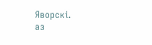Яворскі.
аз